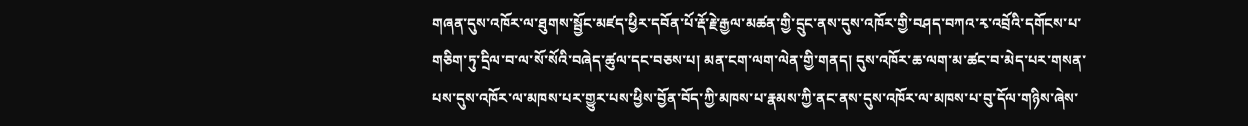གཞན་དུས་འཁོར་ལ་ཐུགས་སྦྱོང་མཛད་ཕྱིར་དབོན་པོ་རྡོ་རྗེ་རྒྱལ་མཚན་གྱི་དྲུང་ནས་དུས་འཁོར་གྱི་བཤད་བཀའ་རྭ་འབྲོའི་དགོངས་པ་གཅིག་ཏུ་དྲིལ་བ་ལ་སོ་སོའི་བཞེད་ཚུལ་དང་བཅས་པ། མན་ངག་ལག་ལེན་གྱི་གནད། དུས་འཁོར་ཆ་ལག་མ་ཚང་བ་མེད་པར་གསན་པས་དུས་འཁོར་ལ་མཁས་པར་གྱུར་པས་ཕྱིས་བྱོན་བོད་ཀྱི་མཁས་པ་རྣམས་ཀྱི་ནང་ནས་དུས་འཁོར་ལ་མཁས་པ་བུ་དོལ་གཉིས་ཞེས་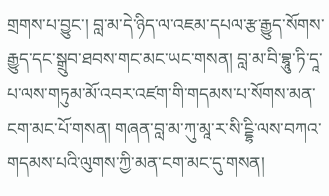གྲགས་པ་བྱུང་། བླ་མ་དེ་ཉིད་ལ་འཇམ་དཔལ་རྩ་རྒྱུད་སོགས་རྒྱུད་དང་སྒྲུབ་ཐབས་གང་མང་ཡང་གསན། བླ་མ་བི་བྷཱུ་ཏི་དཱ་པ་ལས་གཏུམ་མོ་འབར་འཛག་གི་གདམས་པ་སོགས་མན་ངག་མང་པོ་གསན། གཞན་བླ་མ་ཀུ་མཱ་ར་སི་ངྡྷི་ལས་བཀའ་གདམས་པའི་ལུགས་ཀྱི་མན་ངག་མང་དུ་གསན།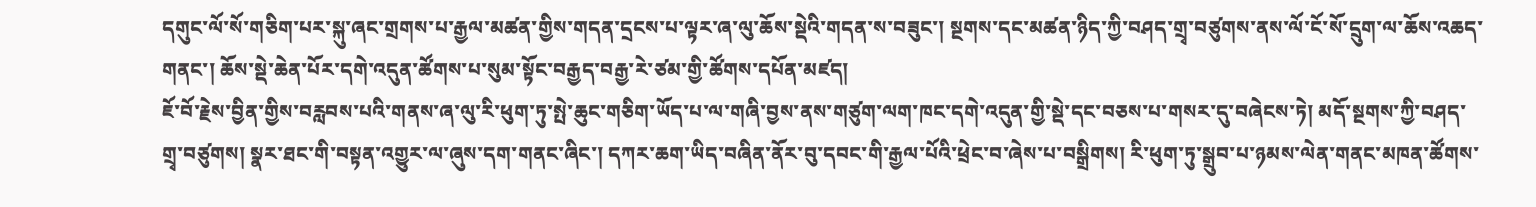དགུང་ལོ་སོ་གཅིག་པར་སྐུ་ཞང་གྲགས་པ་རྒྱལ་མཚན་གྱིས་གདན་དྲངས་པ་ལྟར་ཞ་ལུ་ཆོས་སྡེའི་གདན་ས་བཟུང་། སྔགས་དང་མཚན་ཉིད་ཀྱི་བཤད་གྲྭ་བཙུགས་ནས་ལོ་ངོ་སོ་དྲུག་ལ་ཆོས་འཆད་གནང་། ཆོས་སྡེ་ཆེན་པོར་དགེ་འདུན་ཚོགས་པ་སུམ་སྟོང་བརྒྱད་བརྒྱ་རེ་ཙམ་གྱི་ཚོགས་དཔོན་མཛད།
ཇོ་བོ་རྗེས་བྱིན་གྱིས་བརླབས་པའི་གནས་ཞ་ལུ་རི་ཕུག་ཏུ་སྤེ་ཆུང་གཅིག་ཡོད་པ་ལ་གཞི་བྱས་ནས་གཙུག་ལག་ཁང་དགེ་འདུན་གྱི་སྡེ་དང་བཅས་པ་གསར་དུ་བཞེངས་ཏེ། མདོ་སྔགས་ཀྱི་བཤད་གྲྭ་བཙུགས། སྣར་ཐང་གི་བསྟན་འགྱུར་ལ་ཞུས་དག་གནང་ཞིང་། དཀར་ཆག་ཡིད་བཞིན་ནོར་བུ་དབང་གི་རྒྱལ་པོའི་ཕྲེང་བ་ཞེས་པ་བསྒྲིགས། རི་ཕུག་ཏུ་སྒྲུབ་པ་ཉམས་ལེན་གནང་མཁན་ཚོགས་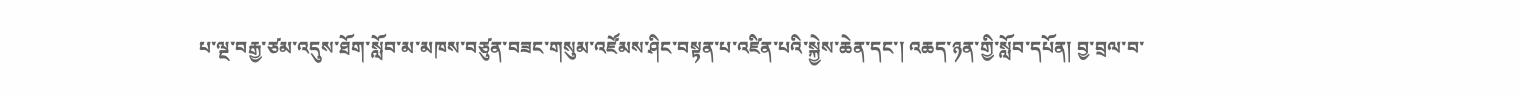པ་ལྔ་བརྒྱ་ཙམ་འདུས་ཐོག་སློབ་མ་མཁས་བཙུན་བཟང་གསུམ་འཛོམས་ཤིང་བསྟན་པ་འཛིན་པའི་སྐྱེས་ཆེན་དང་། འཆད་ཉན་གྱི་སློབ་དཔོན། བྱ་བྲལ་བ་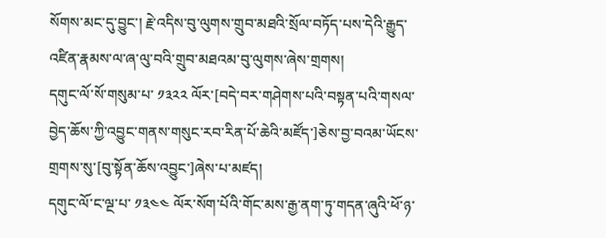སོགས་མང་དུ་བྱུང་། རྗེ་འདིས་བུ་ལུགས་གྲུབ་མཐའི་སྲོལ་བཏོད་པས་དེའི་རྒྱུད་འཛིན་རྣམས་ལ་ཞ་ལུ་བའི་གྲུབ་མཐའམ་བུ་ལུགས་ཞེས་གྲགས།
དགུང་ལོ་སོ་གསུམ་པ་ ༡༣༢༢ ལོར་[བདེ་བར་གཤེགས་པའི་བསྟན་པའི་གསལ་བྱེད་ཆོས་ཀྱི་འབྱུང་གནས་གསུང་རབ་རིན་པོ་ཆེའི་མཛོད་]ཅེས་བྱ་བའམ་ཡོངས་གྲགས་སུ་[བུ་སྟོན་ཆོས་འབྱུང་]ཞེས་པ་མཛད།
དགུང་ལོ་ང་ལྔ་པ་ ༡༣༤༤ ལོར་སོག་པོའི་གོང་མས་རྒྱ་ནག་ཏུ་གདན་ཞུའི་ཕོ་ཉ་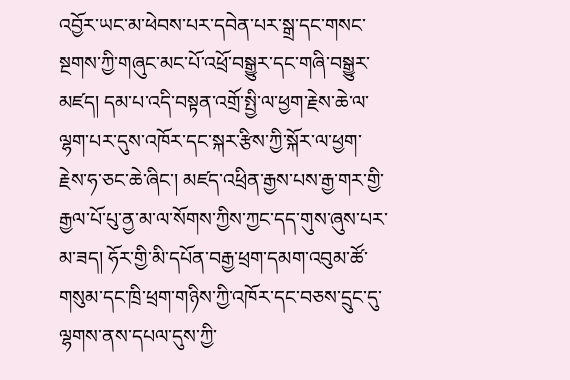འབྱོར་ཡང་མ་ཕེབས་པར་དབེན་པར་སྒྲ་དང་གསང་སྔགས་ཀྱི་གཞུང་མང་པོ་འཕྲོ་བསྒྱུར་དང་གཞི་བསྒྱུར་མཛད། དམ་པ་འདི་བསྟན་འགྲོ་སྤྱི་ལ་ཕྱག་རྗེས་ཆེ་ལ་ལྷག་པར་དུས་འཁོར་དང་སྐར་རྩིས་ཀྱི་སྐོར་ལ་ཕྱག་རྗེས་ཧ་ཅང་ཆེ་ཞིང་། མཛད་འཕྲིན་རྒྱས་པས་རྒྱ་གར་གྱི་རྒྱལ་པོ་པུ་ནྱ་མ་ལ་སོགས་ཀྱིས་ཀྱང་དད་གུས་ཞུས་པར་མ་ཟད། ཧོར་གྱི་མི་དཔོན་བརྒྱ་ཕྲག་དམག་འབུམ་ཚོ་གསུམ་དང་ཁྲི་ཕྲག་གཉིས་ཀྱི་འཁོར་དང་བཅས་དྲུང་དུ་ལྷགས་ནས་དཔལ་དུས་ཀྱི་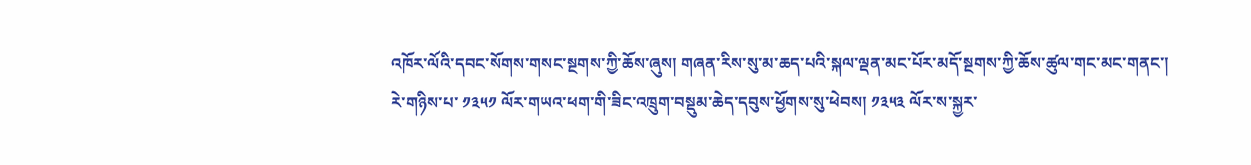འཁོར་ལོའི་དབང་སོགས་གསང་སྔགས་ཀྱི་ཆོས་ཞུས། གཞན་རིས་སུ་མ་ཆད་པའི་སྐལ་ལྡན་མང་པོར་མདོ་སྔགས་ཀྱི་ཆོས་ཚུལ་གང་མང་གནང་།
རེ་གཉིས་པ་ ༡༣༥༡ ལོར་གཡའ་ཕག་གི་ཟིང་འཁྲུག་བསྡུམ་ཆེད་དབུས་ཕྱོགས་སུ་ཕེབས། ༡༣༥༣ ལོར་ས་སྐྱར་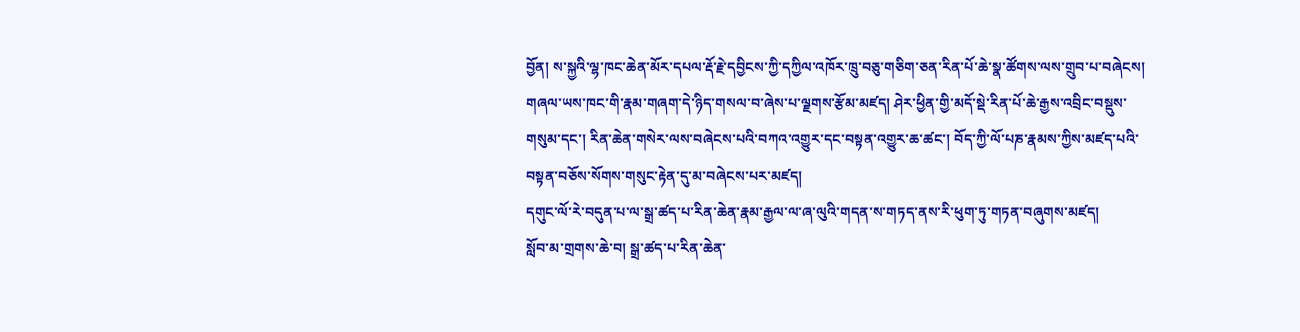བྱོན། ས་སྐྱའི་ལྷ་ཁང་ཆེན་མོར་དཔལ་རྡོ་རྗེ་དབྱིངས་ཀྱི་དཀྱིལ་འཁོར་ཁྲུ་བཅུ་གཅིག་ཅན་རིན་པོ་ཆེ་སྣ་ཚོགས་ལས་གྲུབ་པ་བཞེངས། གཞལ་ཡས་ཁང་གི་རྣམ་གཞག་དེ་ཉིད་གསལ་བ་ཞེས་པ་ལྗགས་རྩོམ་མཛད། ཤེར་ཕྱིན་གྱི་མདོ་སྡེ་རིན་པོ་ཆེ་རྒྱས་འབྲིང་བསྡུས་གསུམ་དང་། རིན་ཆེན་གསེར་ལས་བཞེངས་པའི་བཀའ་འགྱུར་དང་བསྟན་འགྱུར་ཆ་ཚང་། བོད་ཀྱི་ལོ་པཎ་རྣམས་ཀྱིས་མཛད་པའི་བསྟན་བཅོས་སོགས་གསུང་རྟེན་དུ་མ་བཞེངས་པར་མཛད།
དགུང་ལོ་རེ་བདུན་པ་ལ་སྒྲ་ཚད་པ་རིན་ཆེན་རྣམ་རྒྱལ་ལ་ཞ་ལུའི་གདན་ས་གཏད་ནས་རི་ཕུག་ཏུ་གཏན་བཞུགས་མཛད།
སློབ་མ་གྲགས་ཆེ་བ། སྒྲ་ཚད་པ་རིན་ཆེན་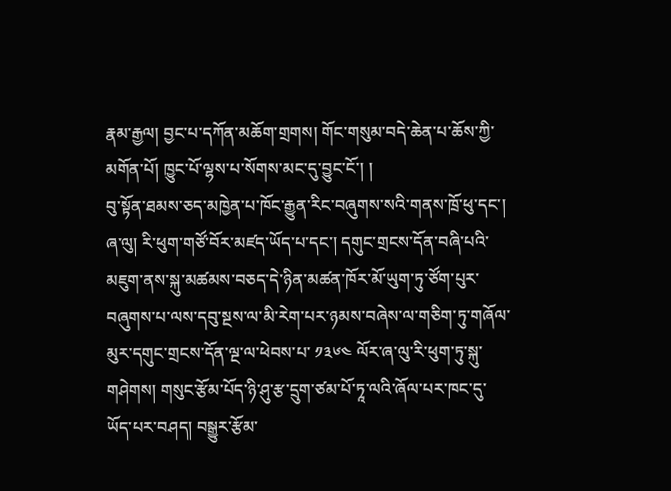རྣམ་རྒྱལ། བྱང་པ་དཀོན་མཆོག་གྲགས། གོང་གསུམ་བདེ་ཆེན་པ་ཆོས་ཀྱི་མགོན་པོ། ཁྱུང་པོ་ལྷས་པ་སོགས་མང་དུ་བྱུང་ངོ་། །
བུ་སྟོན་ཐམས་ཅད་མཁྱེན་པ་ཁོང་རྒྱུན་རིང་བཞུགས་སའི་གནས་ཁྲོ་ཕུ་དང་། ཞ་ལུ། རི་ཕུག་གཙོ་བོར་མཛད་ཡོད་པ་དང་། དགུང་གྲངས་དོན་བཞི་པའི་མཇུག་ནས་སྐུ་མཚམས་བཅད་དེ་ཉིན་མཚན་ཁོར་མོ་ཡུག་ཏུ་ཙོག་པུར་བཞུགས་པ་ལས་དབུ་སྔས་ལ་མི་རེག་པར་ཉམས་བཞེས་ལ་གཅིག་ཏུ་གཞོལ་མུར་དགུང་གྲངས་དོན་ལྔ་ལ་ཕེབས་པ་ ༡༣༦༤ ལོར་ཞ་ལུ་རི་ཕུག་ཏུ་སྐུ་གཤེགས། གསུང་རྩོམ་པོད་ཉི་ཤུ་རྩ་དྲུག་ཙམ་པོ་ཏཱ་ལའི་ཞོལ་པར་ཁང་དུ་ཡོད་པར་བཤད། བསྒྱུར་རྩོམ་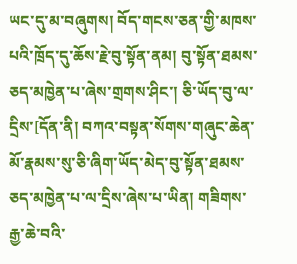ཡང་དུ་མ་བཞུགས། བོད་གངས་ཅན་གྱི་མཁས་པའི་ཁྲོད་དུ་ཆོས་རྗེ་བུ་སྟོན་ནམ། བུ་སྟོན་ཐམས་ཅད་མཁྱེན་པ་ཞེས་གྲགས་ཤིང་། ཅི་ཡོད་བུ་ལ་དྲིས་[དོན་ནི། བཀའ་བསྟན་སོགས་གཞུང་ཆེན་མོ་རྣམས་སུ་ཅི་ཞིག་ཡོད་མེད་བུ་སྟོན་ཐམས་ཅད་མཁྱེན་པ་ལ་དྲིས་ཞེས་པ་ཡིན། གཟིགས་རྒྱ་ཆེ་བའི་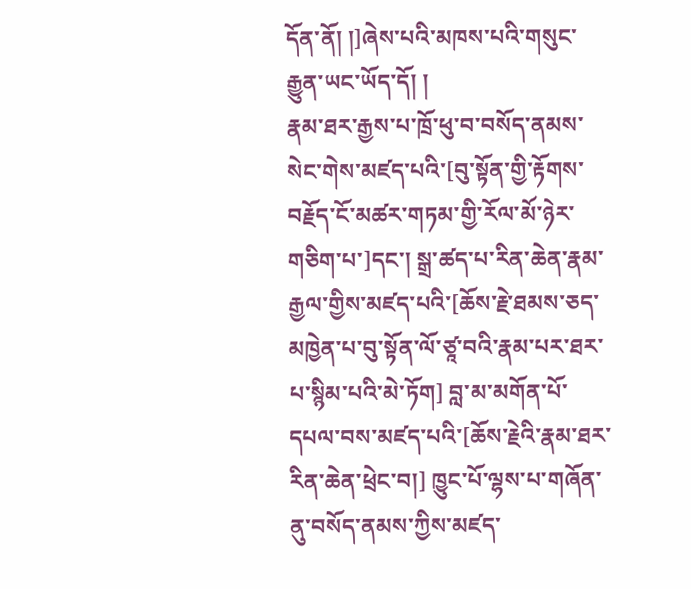དོན་ནོ། །]ཞེས་པའི་མཁས་པའི་གསུང་རྒྱུན་ཡང་ཡོད་དོ། །
རྣམ་ཐར་རྒྱས་པ་ཁྲོ་ཕུ་བ་བསོད་ནམས་སེང་གེས་མཛད་པའི་[བུ་སྟོན་གྱི་རྟོགས་བརྗོད་ངོ་མཚར་གཏམ་གྱི་རོལ་མོ་ཉེར་གཅིག་པ་]དང་། སྒྲ་ཚད་པ་རིན་ཆེན་རྣམ་རྒྱལ་གྱིས་མཛད་པའི་[ཆོས་རྗེ་ཐམས་ཅད་མཁྱེན་པ་བུ་སྟོན་ལོ་ཙཱ་བའི་རྣམ་པར་ཐར་པ་སྙིམ་པའི་མེ་ཏོག] བླ་མ་མགོན་པོ་དཔལ་བས་མཛད་པའི་[ཆོས་རྗེའི་རྣམ་ཐར་རིན་ཆེན་ཕྲེང་བ།] ཁྱུང་པོ་ལྷས་པ་གཞོན་ནུ་བསོད་ནམས་ཀྱིས་མཛད་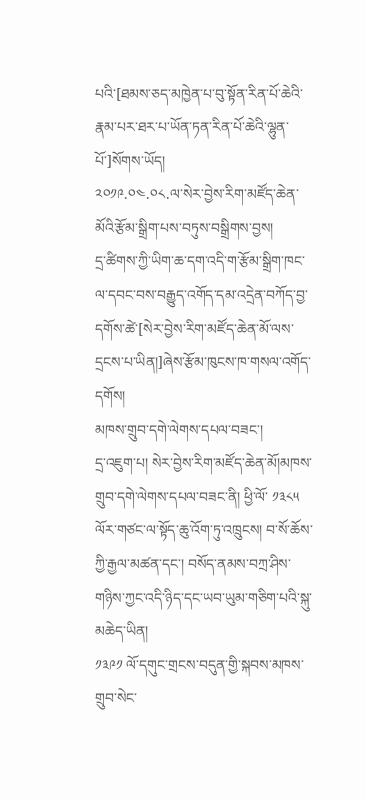པའི་[ཐམས་ཅད་མཁྱེན་པ་བུ་སྟོན་རིན་པོ་ཆེའི་རྣམ་པར་ཐར་པ་ཡོན་ཏན་རིན་པོ་ཆེའི་ལྷུན་པོ་]སོགས་ཡོད།
༢༠༡༩.༠༤.༠༨.ལ་སེར་བྱེས་རིག་མཛོད་ཆེན་མོའི་རྩོམ་སྒྲིག་པས་བཏུས་བསྒྲིགས་བྱས།
དྲ་ཚིགས་ཀྱི་ཡིག་ཆ་དག་འདི་ག་རྩོམ་སྒྲིག་ཁང་ལ་དབང་བས་བརྒྱུད་འགོད་དམ་འདྲེན་བཀོད་བྱ་དགོས་ཚེ་[སེར་བྱེས་རིག་མཛོད་ཆེན་མོ་ལས་དྲངས་པ་ཡིན།]ཞེས་རྩོམ་ཁུངས་ཁ་གསལ་འགོད་དགོས།
མཁས་གྲུབ་དགེ་ལེགས་དཔལ་བཟང་།
དྲ་འཇུག་པ། སེར་བྱེས་རིག་མཛོད་ཆེན་མོ།མཁས་གྲུབ་དགེ་ལེགས་དཔལ་བཟང་ནི། ཕྱི་ལོ་ ༡༣༨༥ ལོར་གཙང་ལ་སྟོད་ཆུ་འོག་ཏུ་འཁྲུངས། བ་སོ་ཆོས་ཀྱི་རྒྱལ་མཚན་དང་། བསོད་ནམས་བཀྲ་ཤིས་གཉིས་ཀྱང་འདི་ཉིད་དང་ཡབ་ཡུམ་གཅིག་པའི་སྐུ་མཆེད་ཡིན།
༡༣༩༡ ལོ་དགུང་གྲངས་བདུན་གྱི་སྐབས་མཁས་གྲུབ་སེང་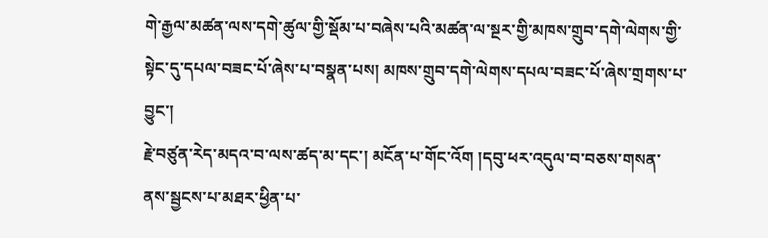གེ་རྒྱལ་མཚན་ལས་དགེ་ཚུལ་གྱི་སྡོམ་པ་བཞེས་པའི་མཚན་ལ་སྔར་གྱི་མཁས་གྲུབ་དགེ་ལེགས་གྱི་སྟེང་དུ་དཔལ་བཟང་པོ་ཞེས་པ་བསྣན་པས། མཁས་གྲུབ་དགེ་ལེགས་དཔལ་བཟང་པོ་ཞེས་གྲགས་པ་བྱུང་།
རྗེ་བཙུན་རེད་མདའ་བ་ལས་ཚད་མ་དང་། མངོན་པ་གོང་འོག །དབུ་ཕར་འདུལ་བ་བཅས་གསན་ནས་སྦྱངས་པ་མཐར་ཕྱིན་པ་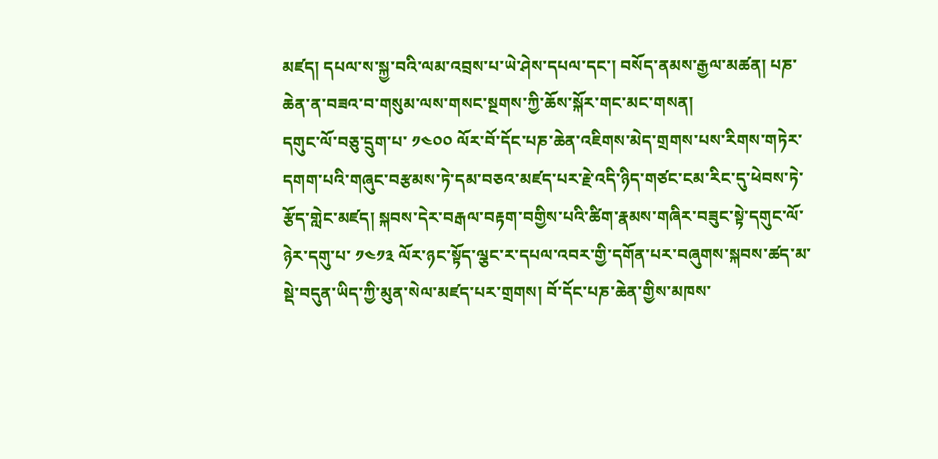མཛད། དཔལ་ས་སྐྱ་བའི་ལམ་འབྲས་པ་ཡེ་ཤེས་དཔལ་དང་། བསོད་ནམས་རྒྱལ་མཚན། པཎ་ཆེན་ན་བཟའ་བ་གསུམ་ལས་གསང་སྔགས་ཀྱི་ཆོས་སྐོར་གང་མང་གསན།
དགུང་ལོ་བཅུ་དྲུག་པ་ ༡༤༠༠ ལོར་བོ་དོང་པཎ་ཆེན་འཇིགས་མེད་གྲགས་པས་རིགས་གཏེར་དགག་པའི་གཞུང་བརྩམས་ཏེ་དམ་བཅའ་མཛད་པར་རྗེ་འདི་ཉིད་གཙང་ངམ་རིང་དུ་ཕེབས་ཏེ་རྩོད་གླེང་མཛད། སྐབས་དེར་བརྒལ་བརྟག་བགྱིས་པའི་ཚིག་རྣམས་གཞིར་བཟུང་སྟེ་དགུང་ལོ་ཉེར་དགུ་པ་ ༡༤༡༣ ལོར་ཉང་སྟོད་ལྕང་ར་དཔལ་འབར་གྱི་དགོན་པར་བཞུགས་སྐབས་ཚད་མ་སྡེ་བདུན་ཡིད་ཀྱི་མུན་སེལ་མཛད་པར་གྲགས། བོ་དོང་པཎ་ཆེན་གྱིས་མཁས་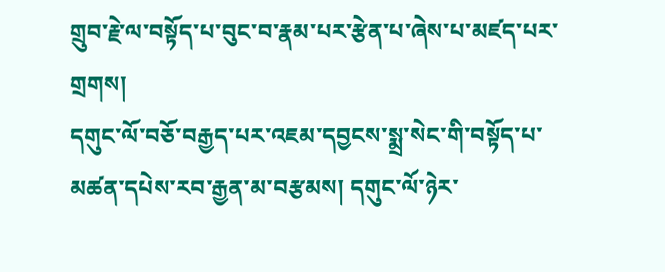གྲུབ་རྗེ་ལ་བསྟོད་པ་བུང་བ་རྣམ་པར་རྩེན་པ་ཞེས་པ་མཛད་པར་གྲགས།
དགུང་ལོ་བཅོ་བརྒྱད་པར་འཇམ་དབྱངས་སྨྲ་སེང་གི་བསྟོད་པ་མཚན་དཔེས་རབ་རྒྱན་མ་བརྩམས། དགུང་ལོ་ཉེར་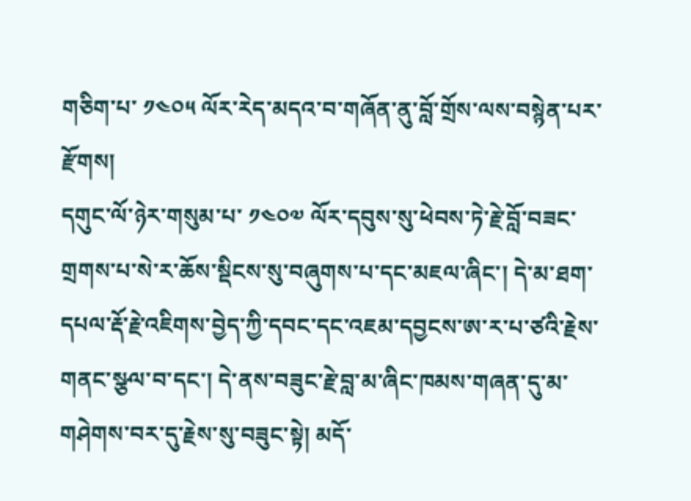གཅིག་པ་ ༡༤༠༥ ལོར་རེད་མདའ་བ་གཞོན་ནུ་བློ་གྲོས་ལས་བསྙེན་པར་རྫོགས།
དགུང་ལོ་ཉེར་གསུམ་པ་ ༡༤༠༧ ལོར་དབུས་སུ་ཕེབས་ཏེ་རྗེ་བློ་བཟང་གྲགས་པ་སེ་ར་ཆོས་སྡིངས་སུ་བཞུགས་པ་དང་མཇལ་ཞིང་། དེ་མ་ཐག་དཔལ་རྡོ་རྗེ་འཇིགས་བྱེད་ཀྱི་དབང་དང་འཇམ་དབྱངས་ཨ་ར་པ་ཙའི་རྗེས་གནང་སྩལ་བ་དང་། དེ་ནས་བཟུང་རྗེ་བླ་མ་ཞིང་ཁམས་གཞན་དུ་མ་གཤེགས་བར་དུ་རྗེས་སུ་བཟུང་སྟེ། མདོ་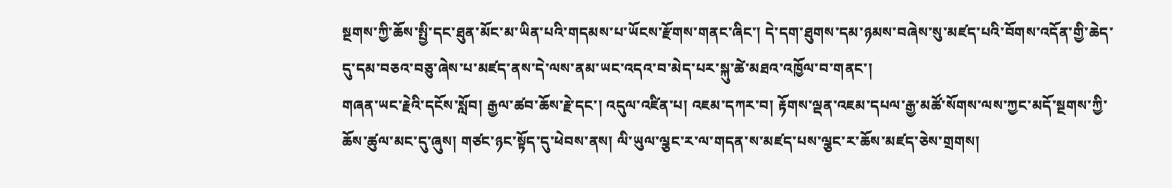སྔགས་ཀྱི་ཆོས་སྤྱི་དང་ཐུན་མོང་མ་ཡིན་པའི་གདམས་པ་ཡོངས་རྫོགས་གནང་ཞིང་། དེ་དག་ཐུགས་དམ་ཉམས་བཞེས་སུ་མཛད་པའི་བོགས་འདོན་གྱི་ཆེད་དུ་དམ་བཅའ་བཅུ་ཞེས་པ་མཛད་ནས་དེ་ལས་ནམ་ཡང་འདའ་བ་མེད་པར་སྐུ་ཚེ་མཐའ་འཁྱོལ་བ་གནང་།
གཞན་ཡང་རྗེའི་དངོས་སློབ། རྒྱལ་ཚབ་ཆོས་རྗེ་དང་། འདུལ་འཛིན་པ། འཇམ་དཀར་བ། རྟོགས་ལྡན་འཇམ་དཔལ་རྒྱ་མཚོ་སོགས་ལས་ཀྱང་མདོ་སྔགས་ཀྱི་ཆོས་ཚུལ་མང་དུ་ཞུས། གཙང་ཉང་སྟོད་དུ་ཕེབས་ནས། ལི་ཡུལ་ལྕང་ར་ལ་གདན་ས་མཛད་པས་ལྕང་ར་ཆོས་མཛད་ཅེས་གྲགས།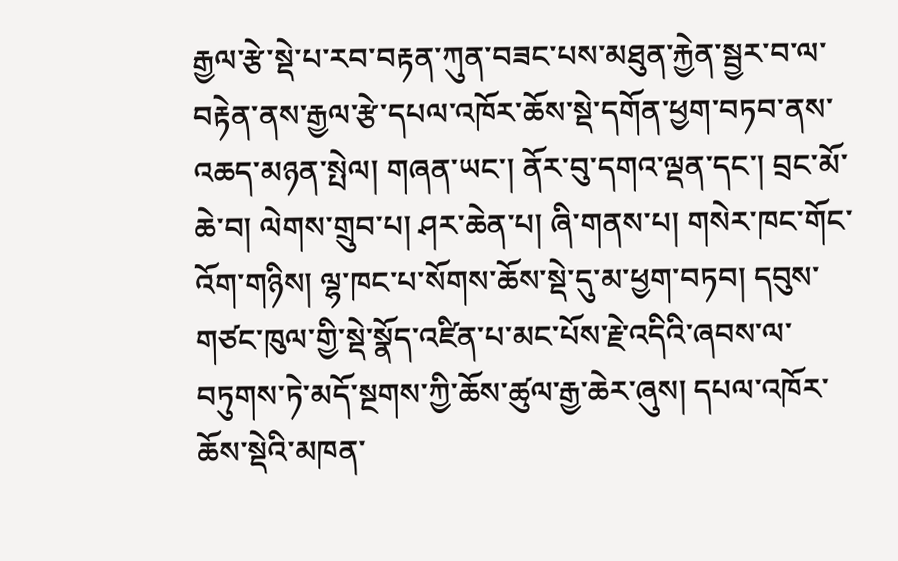རྒྱལ་རྩེ་སྡེ་པ་རབ་བརྟན་ཀུན་བཟང་པས་མཐུན་རྐྱེན་སྦྱར་བ་ལ་བརྟེན་ནས་རྒྱལ་རྩེ་དཔལ་འཁོར་ཆོས་སྡེ་དགོན་ཕྱག་བཏབ་ནས་འཆད་མཉན་སྤེལ། གཞན་ཡང་། ནོར་བུ་དགའ་ལྡན་དང་། བྲང་མོ་ཆེ་བ། ལེགས་གྲུབ་པ། ཤར་ཆེན་པ། ཞི་གནས་པ། གསེར་ཁང་གོང་འོག་གཉིས། ལྷ་ཁང་པ་སོགས་ཆོས་སྡེ་དུ་མ་ཕྱག་བཏབ། དབུས་གཙང་ཁུལ་གྱི་སྡེ་སྣོད་འཛིན་པ་མང་པོས་རྗེ་འདིའི་ཞབས་ལ་བཏུགས་ཏེ་མདོ་སྔགས་ཀྱི་ཆོས་ཚུལ་རྒྱ་ཆེར་ཞུས། དཔལ་འཁོར་ཆོས་སྡེའི་མཁན་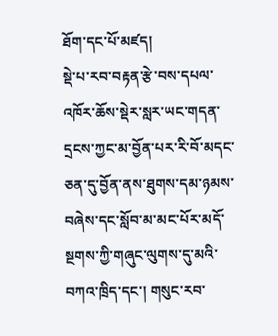ཐོག་དང་པོ་མཛད།
སྡེ་པ་རབ་བརྟན་རྩེ་བས་དཔལ་འཁོར་ཆོས་སྡེར་སླར་ཡང་གདན་དྲངས་ཀྱང་མ་བྱོན་པར་རི་བོ་མདང་ཅན་དུ་བྱོན་ནས་ཐུགས་དམ་ཉམས་བཞེས་དང་སློབ་མ་མང་པོར་མདོ་སྔགས་ཀྱི་གཞུང་ལུགས་དུ་མའི་བཀའ་ཁྲིད་དང་། གསུང་རབ་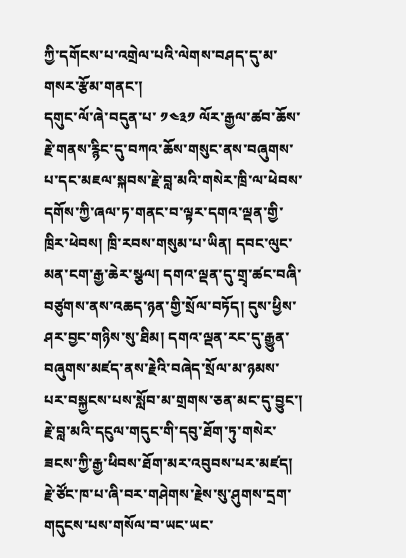ཀྱི་དགོངས་པ་འགྲེལ་པའི་ལེགས་བཤད་དུ་མ་གསར་རྩོམ་གནང་།
དགུང་ལོ་ཞེ་བདུན་པ་ ༡༤༣༡ ལོར་རྒྱལ་ཚབ་ཆོས་རྗེ་གནས་རྙིང་དུ་བཀའ་ཆོས་གསུང་ནས་བཞུགས་པ་དང་མཇལ་སྐབས་རྗེ་བླ་མའི་གསེར་ཁྲི་ལ་ཕེབས་དགོས་ཀྱི་ཞལ་ཏ་གནང་བ་ལྟར་དགའ་ལྡན་གྱི་ཁྲིར་ཕེབས། ཁྲི་རབས་གསུམ་པ་ཡིན། དབང་ལུང་མན་ངག་རྒྱ་ཆེར་སྩལ། དགའ་ལྡན་དུ་གྲྭ་ཚང་བཞི་བཙུགས་ནས་འཆད་ཉན་གྱི་སྲོལ་བཏོད། དུས་ཕྱིས་ཤར་བྱང་གཉིས་སུ་ཐིམ། དགའ་ལྡན་རང་དུ་རྒྱུན་བཞུགས་མཛད་ནས་རྗེའི་བཞེད་སྲོལ་མ་ཉམས་པར་བསྐྱངས་པས་སློབ་མ་གྲགས་ཅན་མང་དུ་བྱུང་། རྗེ་བླ་མའི་དངུལ་གདུང་གི་དབུ་ཐོག་ཏུ་གསེར་ཟངས་ཀྱི་རྒྱ་ཕིབས་ཐོག་མར་འབུབས་པར་མཛད།
རྗེ་ཙོང་ཁ་པ་ཞི་བར་གཤེགས་རྗེས་སུ་ཤུགས་དྲག་གདུངས་པས་གསོལ་བ་ཡང་ཡང་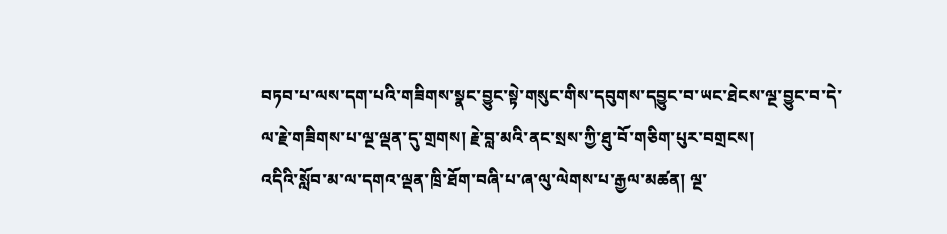བཏབ་པ་ལས་དག་པའི་གཟིགས་སྣང་བྱུང་སྟེ་གསུང་གིས་དབུགས་དབྱུང་བ་ཡང་ཐེངས་ལྔ་བྱུང་བ་དེ་ལ་རྗེ་གཟིགས་པ་ལྔ་ལྡན་དུ་གྲགས། རྗེ་བླ་མའི་ནང་སྲས་ཀྱི་ཐུ་བོ་གཅིག་པུར་བགྲངས།
འདིའི་སློབ་མ་ལ་དགའ་ལྡན་ཁྲི་ཐོག་བཞི་པ་ཞ་ལུ་ལེགས་པ་རྒྱལ་མཚན། ལྔ་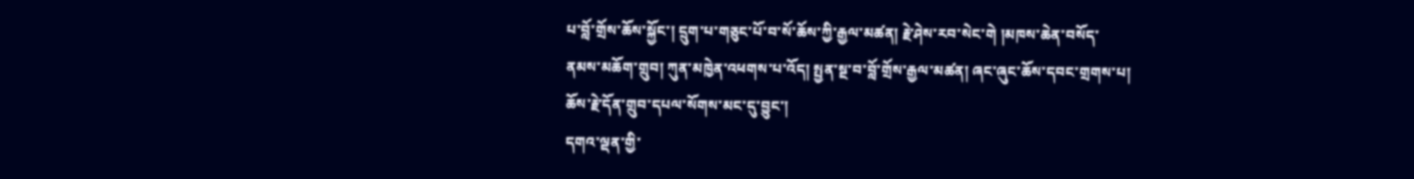པ་བློ་གྲོས་ཆོས་སྐྱོང་། དྲུག་པ་གཅུང་པོ་བ་སོ་ཆོས་ཀྱི་རྒྱལ་མཚན། རྗེ་ཤེས་རབ་སེང་གེ །མཁས་ཆེན་བསོད་ནམས་མཆོག་གྲུབ། ཀུན་མཁྱེན་འཕགས་པ་འོད། སྤྱན་སྔ་བ་བློ་གྲོས་རྒྱལ་མཚན། ཞང་ཞུང་ཆོས་དབང་གྲགས་པ། ཆོས་རྗེ་དོན་གྲུབ་དཔལ་སོགས་མང་དུ་བྱུང་།
དགའ་ལྡན་གྱི་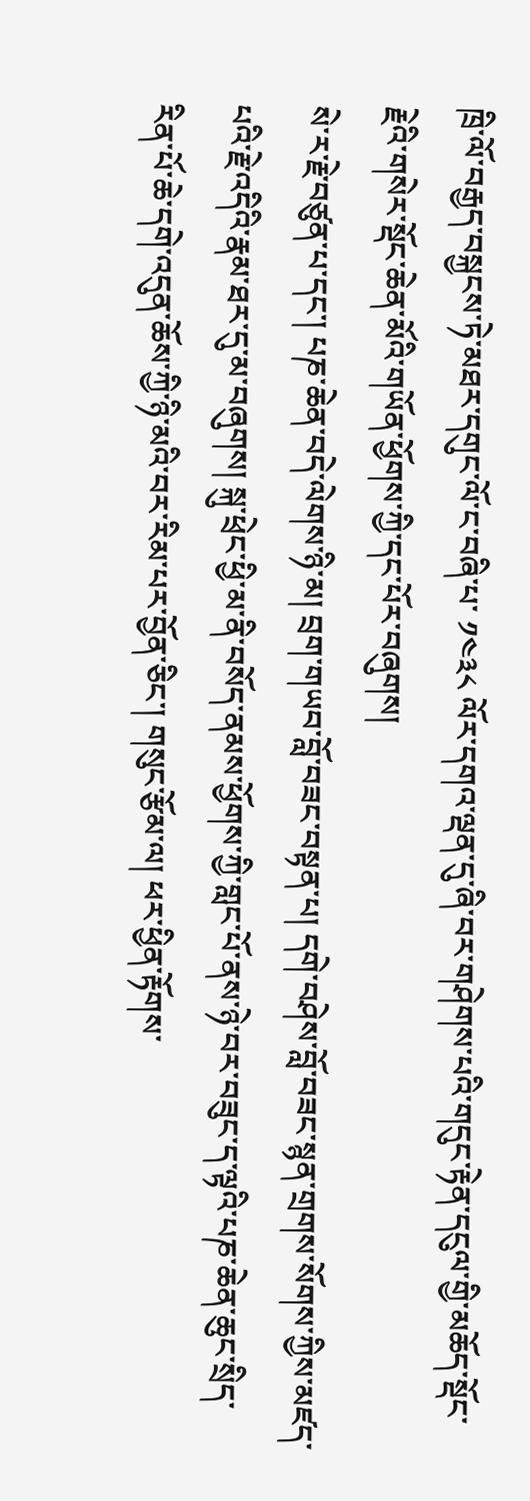ཁྲི་ལོ་བརྒྱད་བསྐྱངས་ཏེ་མཐར་དགུང་ལོ་ང་བཞི་པ་ ༡༤༣༨ ལོར་དགའ་ལྡན་དུ་ཞི་བར་གཤེགས་པའི་གདུང་རྟེན་དངུལ་གྱི་མཆོད་སྡོང་རྗེའི་གསེར་སྡོང་ཆེན་མོའི་གཡོན་ཕྱོགས་ཀྱི་དང་པོར་བཞུགས།
སེ་ར་རྗེ་བཙུན་པ་དང་། པཎ་ཆེན་བདེ་ལེགས་ཉི་མ། བྲག་གཡབ་བློ་བཟང་བསྟན་པ། དགེ་བཤེས་བློ་བཟང་སྙན་གྲགས་སོགས་ཀྱིས་མཛད་པའི་རྗེ་འདིའི་རྣམ་ཐར་དུ་མ་བཞུགས། སྐུ་ཕྲེང་ཕྱི་མ་ནི་བསོད་ནམས་ཕྱོགས་ཀྱི་གླང་པོ་ནས་ཉེ་བར་བཟུང་ད་ལྟའི་པཎ་ཆེན་ཆུང་སྲིད་རིན་པོ་ཆེ་དགེ་འདུན་ཆོས་ཀྱི་ཉི་མའི་བར་རིམ་པར་བྱོན་ཅིང་། གསུང་རྩོམ་ལ། ཕར་ཕྱིན་རྟོགས་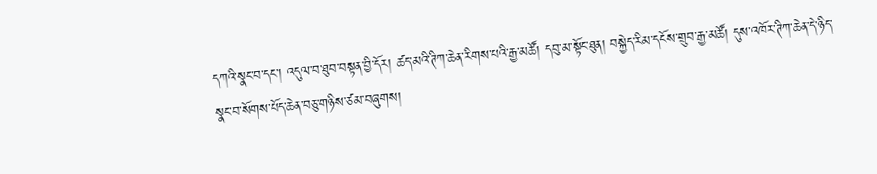དཀའི་སྣང་བ་དང་། འདུལ་བ་ཐུབ་བསྟན་བྱི་དོར། ཚད་མའི་ཊིཀ་ཆེན་རིགས་པའི་རྒྱ་མཚོ། དབུ་མ་སྟོང་ཐུན། བསྐྱེད་རིམ་དངོས་གྲུབ་རྒྱ་མཚོ། དུས་འཁོར་ཊིཀ་ཆེན་དེ་ཉིད་སྣང་བ་སོགས་པོད་ཆེན་བཅུ་གཉིས་ཙམ་བཞུགས།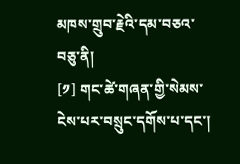མཁས་གྲུབ་རྗེའི་དམ་བཅའ་བཅུ་ནི།
[༡] གང་ཚེ་གཞན་གྱི་སེམས་ངེས་པར་བསྲུང་དགོས་པ་དང་།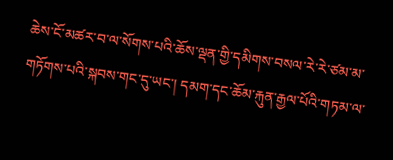ཆེས་ངོ་མཚར་བ་ལ་སོགས་པའི་ཆོས་ལྡན་གྱི་དམིགས་བསལ་རེ་རེ་ཙམ་མ་གཏོགས་པའི་སྐབས་གང་དུ་ཡང་། དམག་དང་ཆོམ་རྐུན་རྒྱལ་པོའི་གཏམ་ལ་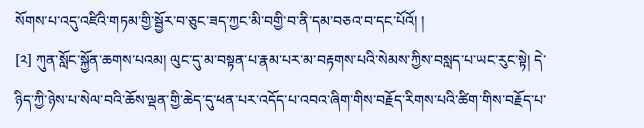སོགས་པ་འདུ་འཛིའི་གཏམ་གྱི་སྦྱོར་བ་ཅུང་ཟད་ཀྱང་མི་བགྱི་བ་ནི་དམ་བཅའ་བ་དང་པོའོ། །
[༢] ཀུན་སློང་སྐྱོན་ཆགས་པའམ། ལུང་དུ་མ་བསྟན་པ་རྣམ་པར་མ་བརྟགས་པའི་སེམས་ཀྱིས་བསླད་པ་ཡང་རུང་སྟེ། དེ་ཉིད་ཀྱི་ཉེས་པ་སེལ་བའི་ཆོས་ལྡན་གྱི་ཆེད་དུ་ཕན་པར་འདོད་པ་འབའ་ཞིག་གིས་བརྗོད་རིགས་པའི་ཚིག་གིས་བརྗོད་པ་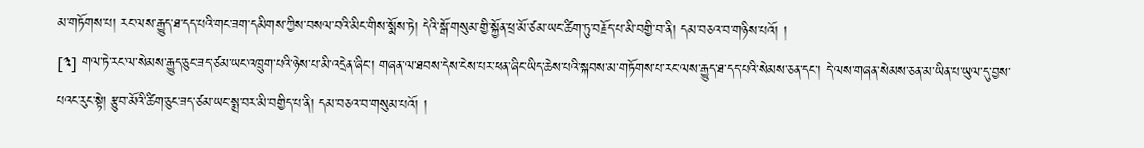མ་གཏོགས་པ། རང་ལས་རྒྱུད་ཐ་དད་པའི་གང་ཟག་དམིགས་ཀྱིས་བསལ་བའི་མིང་གིས་སྨོས་ཏེ། དེའི་སྒོ་གསུམ་གྱི་སྐྱོན་ཕྲ་མོ་ཙམ་ཡང་ཚིག་ཏུ་བརྗོད་པ་མི་བགྱི་བ་ནི། དམ་བཅའ་བ་གཉིས་པའོ། །
[༣] གལ་ཏེ་རང་ལ་སེམས་རྒྱུད་ཅུང་ཟད་ཙམ་ཡང་འཁྲུག་པའི་ཉེས་པ་མི་འདྲེན་ཞིང་། གཞན་ལ་ཐབས་དེས་ངེས་པར་ཕན་ཞིང་ཡིད་ཆེས་པའི་སྐབས་མ་གཏོགས་པ་རང་ལས་རྒྱུད་ཐ་དད་པའི་སེམས་ཅན་དང་། དེ་ལས་གཞན་སེམས་ཅན་མ་ཡིན་པ་ཡུལ་དུ་བྱས་པའང་རུང་སྟེ། རྩུབ་མོའི་ཚིག་ཅུང་ཟད་ཙམ་ཡང་སྨྲ་བར་མི་བགྱིད་པ་ནི། དམ་བཅའ་བ་གསུམ་པའོ། །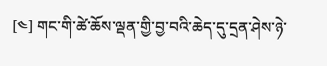[༤] གང་གི་ཚེ་ཆོས་ལྡན་གྱི་བྱ་བའི་ཆེད་དུ་དྲན་ཤེས་ཉེ་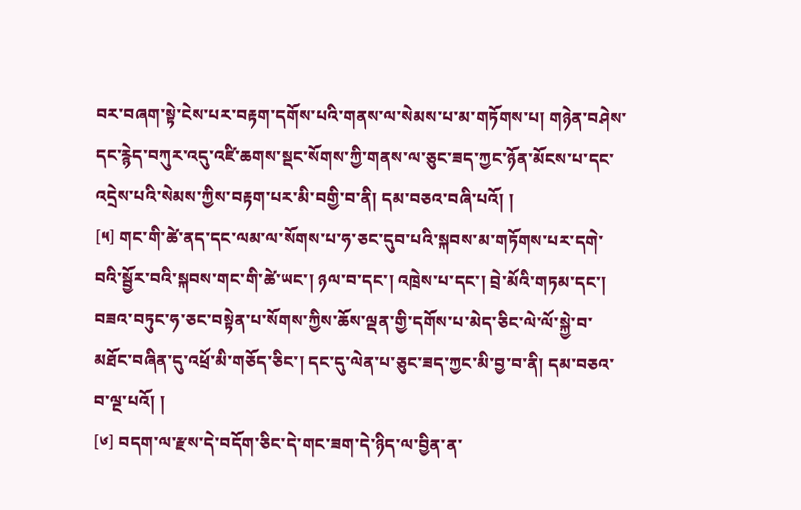བར་བཞག་སྟེ་ངེས་པར་བརྟག་དགོས་པའི་གནས་ལ་སེམས་པ་མ་གཏོགས་པ། གཉེན་བཤེས་དང་རྙེད་བཀུར་འདུ་འཛི་ཆགས་སྡང་སོགས་ཀྱི་གནས་ལ་ཅུང་ཟད་ཀྱང་ཉོན་མོངས་པ་དང་འདྲེས་པའི་སེམས་ཀྱིས་བརྟག་པར་མི་བགྱི་བ་ནི། དམ་བཅའ་བཞི་པའོ། །
[༥] གང་གི་ཚེ་ནད་དང་ལམ་ལ་སོགས་པ་ཧ་ཅང་དུབ་པའི་སྐབས་མ་གཏོགས་པར་དགེ་བའི་སྦྱོར་བའི་སྐབས་གང་གི་ཚེ་ཡང་། ཉལ་བ་དང་། འཁྲེས་པ་དང་། བྲེ་མོའི་གཏམ་དང་། བཟའ་བཏུང་ཧ་ཅང་བསྟེན་པ་སོགས་ཀྱིས་ཆོས་ལྡན་གྱི་དགོས་པ་མེད་ཅིང་ལེ་ལོ་སྐྱེ་བ་མཐོང་བཞིན་དུ་འཕྲོ་མི་གཅོད་ཅིང་། དང་དུ་ལེན་པ་ཅུང་ཟད་ཀྱང་མི་བྱ་བ་ནི། དམ་བཅའ་བ་ལྔ་པའོ། །
[༦] བདག་ལ་རྫས་དེ་བདོག་ཅིང་དེ་གང་ཟག་དེ་ཉིད་ལ་བྱིན་ན་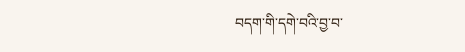བདག་གི་དགེ་བའི་བྱ་བ་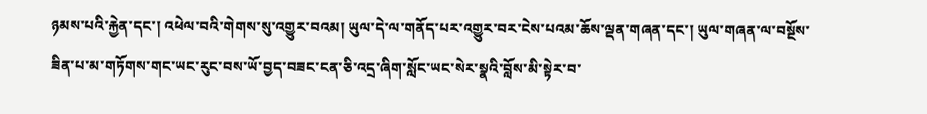ཉམས་པའི་རྐྱེན་དང་། འཕེལ་བའི་གེགས་སུ་འགྱུར་བའམ། ཡུལ་དེ་ལ་གནོད་པར་འགྱུར་བར་ངེས་པའམ་ཆོས་ལྡན་གཞན་དང་། ཡུལ་གཞན་ལ་བསྔོས་ཟིན་པ་མ་གཏོགས་གང་ཡང་རུང་བས་ཡོ་བྱད་བཟང་ངན་ཅི་འདྲ་ཞིག་སློང་ཡང་སེར་སྣའི་བློས་མི་སྟེར་བ་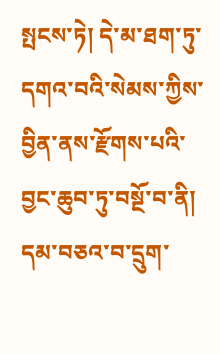སྤངས་ཏེ། དེ་མ་ཐག་ཏུ་དགའ་བའི་སེམས་ཀྱིས་བྱིན་ནས་རྫོགས་པའི་བྱང་ཆུབ་ཏུ་བསྔོ་བ་ནི། དམ་བཅའ་བ་དྲུག་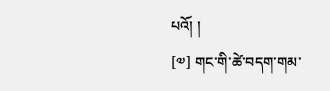པའོ། །
[༧] གང་གི་ཚེ་བདག་གམ་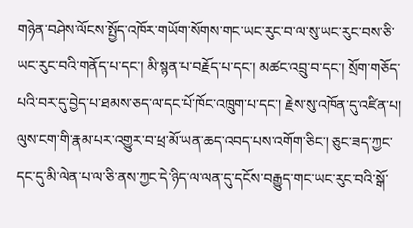གཉེན་བཤེས་ལོངས་སྤྱོད་འཁོར་གཡོག་སོགས་གང་ཡང་རུང་བ་ལ་སུ་ཡང་རུང་བས་ཅི་ཡང་རུང་བའི་གནོད་པ་དང་། མི་སྙན་པ་བརྗོད་པ་དང་། མཚང་འབྲུ་བ་དང་། སྲོག་གཅོད་པའི་བར་དུ་བྱེད་པ་ཐམས་ཅད་ལ་དང་པོ་ཁོང་འཁྲུག་པ་དང་། རྗེས་སུ་འཁོན་དུ་འཛིན་པ། ལུས་ངག་གི་རྣམ་པར་འགྱུར་བ་ཕྲ་མོ་ཡན་ཆད་འབད་པས་འགོག་ཅིང་། ཅུང་ཟད་ཀྱང་དང་དུ་མི་ལེན་པ་ལ་ཅི་ནས་ཀྱང་དེ་ཉིད་ལ་ལན་དུ་དངོས་བརྒྱུད་གང་ཡང་རུང་བའི་སྒོ་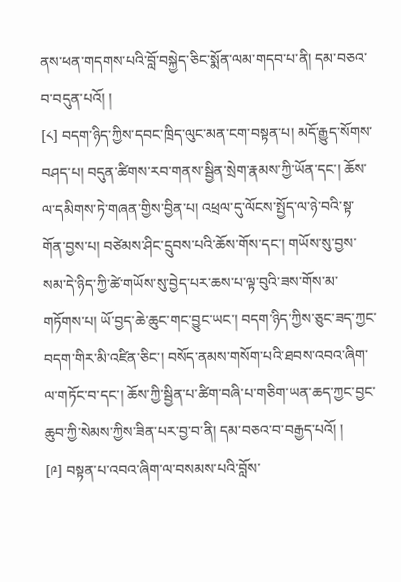ནས་ཕན་གདགས་པའི་བློ་བསྐྱེད་ཅིང་སྨོན་ལམ་གདབ་པ་ནི། དམ་བཅའ་བ་བདུན་པའོ། །
[༨] བདག་ཉིད་ཀྱིས་དབང་ཁྲིད་ལུང་མན་ངག་བསྟན་པ། མདོ་རྒྱུད་སོགས་བཤད་པ། བདུན་ཚིགས་རབ་གནས་སྦྱིན་སྲེག་རྣམས་ཀྱི་ཡོན་དང་། ཆོས་ལ་དམིགས་ཏེ་གཞན་གྱིས་བྱིན་པ། འཕྲལ་དུ་ལོངས་སྤྱོད་ལ་ཉེ་བའི་སྟ་གོན་བྱས་པ། བཙེམས་ཤིང་དྲུབས་པའི་ཆོས་གོས་དང་། གཡོས་སུ་བྱས་སམ་དེ་ཉིད་ཀྱི་ཚེ་གཡོས་སུ་བྱེད་པར་ཆས་པ་ལྟ་བུའི་ཟས་གོས་མ་གཏོགས་པ། ཡོ་བྱད་ཆེ་ཆུང་གང་བྱུང་ཡང་། བདག་ཉིད་ཀྱིས་ཅུང་ཟད་ཀྱང་བདག་གིར་མི་འཛིན་ཅིང་། བསོད་ནམས་གསོག་པའི་ཐབས་འབའ་ཞིག་ལ་གཏོང་བ་དང་། ཆོས་ཀྱི་སྦྱིན་པ་ཚིག་བཞི་པ་གཅིག་ཡན་ཆད་ཀྱང་བྱང་ཆུབ་ཀྱི་སེམས་ཀྱིས་ཟིན་པར་བྱ་བ་ནི། དམ་བཅའ་བ་བརྒྱད་པའོ། །
[༩] བསྟན་པ་འབའ་ཞིག་ལ་བསམས་པའི་བློས་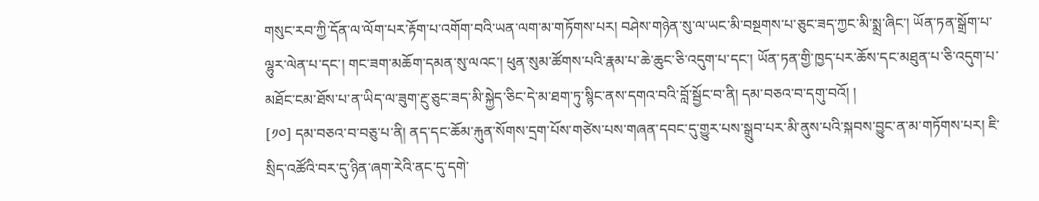གསུང་རབ་ཀྱི་དོན་ལ་ལོག་པར་རྟོག་པ་འགོག་བའི་ཡན་ལག་མ་གཏོགས་པར། བཤེས་གཉེན་སུ་ལ་ཡང་མི་བསྔགས་པ་ཅུང་ཟད་ཀྱང་མི་སྨྲ་ཞིང་། ཡོན་ཏན་སྒྲོག་པ་ལྷུར་ལེན་པ་དང་། གང་ཟག་མཆོག་དམན་སུ་ལའང་། ཕུན་སུམ་ཚོགས་པའི་རྣམ་པ་ཆེ་ཆུང་ཅི་འདུག་པ་དང་། ཡོན་ཏན་གྱི་ཁྱད་པར་ཆོས་དང་མཐུན་པ་ཅི་འདུག་པ་མཐོང་ངམ་ཐོས་པ་ན་ཡིད་ལ་ཟུག་རྔུ་ཅུང་ཟད་མི་སྐྱེད་ཅིང་དེ་མ་ཐག་ཏུ་སྙིང་ནས་དགའ་བའི་བློ་སྦྱོང་བ་ནི། དམ་བཅའ་བ་དགུ་བའོ། །
[༡༠] དམ་བཅའ་བ་བཅུ་པ་ནི། ནད་དང་ཆོམ་རྐུན་སོགས་དྲག་པོས་གཙེས་པས་གཞན་དབང་དུ་གྱུར་པས་སྒྲུབ་པར་མི་ནུས་པའི་སྐབས་བྱུང་ན་མ་གཏོགས་པར། ཇི་སྲིད་འཚོའི་བར་དུ་ཉིན་ཞག་རེའི་ནང་དུ་དགེ་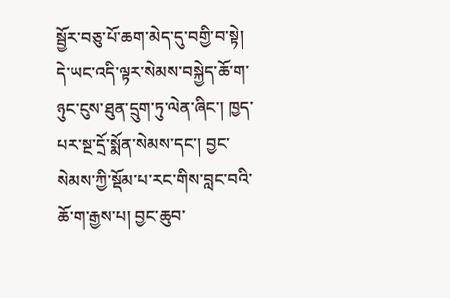སྦྱོར་བཅུ་པོ་ཆག་མེད་དུ་བགྱི་བ་སྟེ། དེ་ཡང་འདི་ལྟར་སེམས་བསྐྱེད་ཆོ་ག་ཉུང་ངུས་ཐུན་དྲུག་ཏུ་ལེན་ཞིང་། ཁྱད་པར་སྔ་དྲོ་སྨོན་སེམས་དང་། བྱང་སེམས་ཀྱི་སྡོམ་པ་རང་གིས་བླང་བའི་ཆོ་ག་རྒྱས་པ། བྱང་ཆུབ་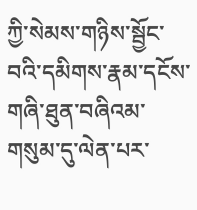ཀྱི་སེམས་གཉིས་སྦྱོང་བའི་དམིགས་རྣམ་དངོས་གཞི་ཐུན་བཞིའམ་གསུམ་དུ་ལེན་པར་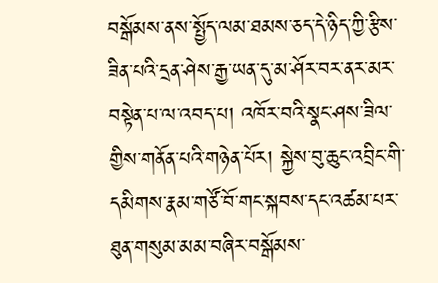བསྒོམས་ནས་སྤྱོད་ལམ་ཐམས་ཅད་དེ་ཉིད་ཀྱི་རྩིས་ཟིན་པའི་དྲན་ཤེས་རྒྱ་ཡན་དུ་མ་ཤོར་བར་ནར་མར་བསྟེན་པ་ལ་འབད་པ། འཁོར་བའི་སྣང་ཤས་ཟིལ་གྱིས་གནོན་པའི་གཉེན་པོར། སྐྱེས་བུ་ཆུང་འབྲིང་གི་དམིགས་རྣམ་གཙོ་བོ་གང་སྐབས་དང་འཚམ་པར་ཐུན་གསུམ་མམ་བཞིར་བསྒོམས་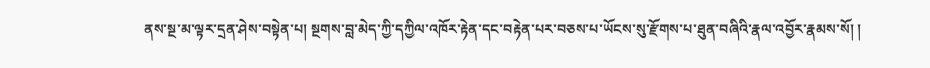ནས་སྔ་མ་ལྟར་དྲན་ཤེས་བསྟེན་པ། སྔགས་བླ་མེད་ཀྱི་དཀྱིལ་འཁོར་རྟེན་དང་བརྟེན་པར་བཅས་པ་ཡོངས་སུ་རྫོགས་པ་ཐུན་བཞིའི་རྣལ་འབྱོར་རྣམས་སོ། །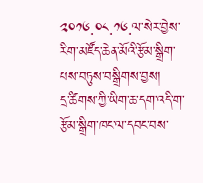༢༠༡༦.༠༨.༡༦.ལ་སེར་བྱེས་རིག་མཛོད་ཆེན་མོའི་རྩོམ་སྒྲིག་པས་བཏུས་བསྒྲིགས་བྱས།
དྲ་ཚིགས་ཀྱི་ཡིག་ཆ་དག་འདི་ག་རྩོམ་སྒྲིག་ཁང་ལ་དབང་བས་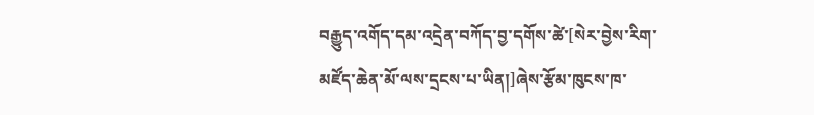བརྒྱུད་འགོད་དམ་འདྲེན་བཀོད་བྱ་དགོས་ཚེ་[སེར་བྱེས་རིག་མཛོད་ཆེན་མོ་ལས་དྲངས་པ་ཡིན།]ཞེས་རྩོམ་ཁུངས་ཁ་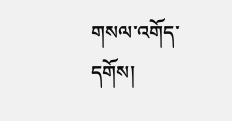གསལ་འགོད་དགོས།